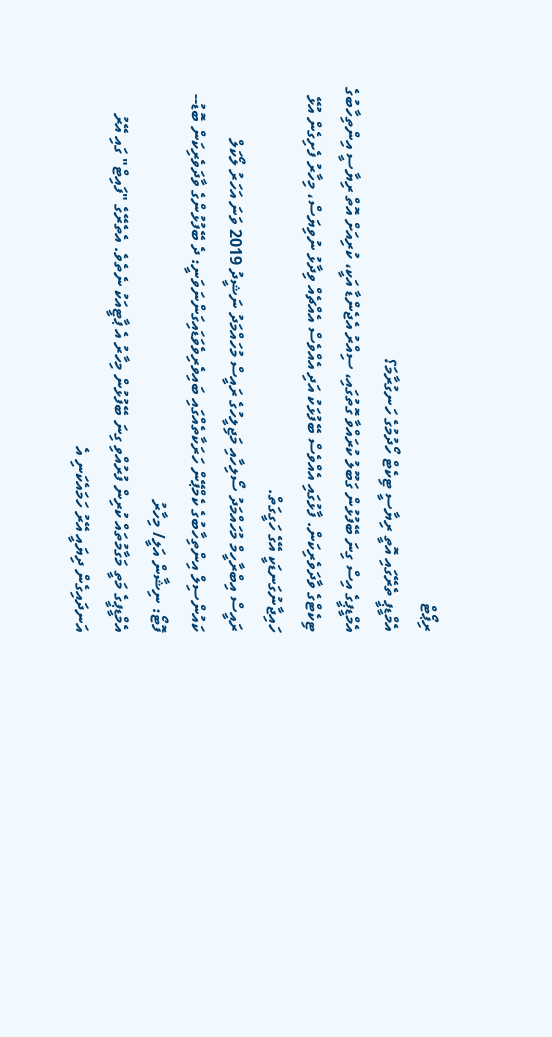ރިޕޯޓް
އެމްޑީޕީ ތެރޭގައި އޮތީ ރިޔާސީ ޓިކެޓް ހޯދުމުގެ ހަނގުރާމަ؟
އެމްޑީޕީގެ އިސް ގިނަ ބޭފުޅުން ގަބޫލު ކުރައްވާ ގޮތުގައި، ސިއްރު އެޖެންޑާ އަކީ، ކުރިއަށް އޮތް ރިޔާސީ އިންތިހާބުގެ ޓިކެޓްގެ ވާދަވެރިކަން. ފާޅުގައި އެއްވެސް ބޭފުޅަކު އަދި އެއްވެސް އެއްޗެއް ވިދާޅު ނުވިޔަސް، މިހާރު ފެށިގެން އުޅޭ ހައިޖާނުގަނޑަކީ އޭގެ ހަގީގަތް.
ރައީސް އިބްރާހީމް މުހައްމަދު ސޯލިހާއި މަޖިލީހުގެ ރައީސް މުހައްމަދު ނަޝީދު 2019 ވަނަ އަހަރު ލޯކަލް ކައުންސިލް އިންތިހާބުގެ ކެމްޕޭން ހަރަކާތެއްގައި ބައިވެރިވެވަޑައިގަންނަވަނީ: ދެ ބޭފުޅުންގެ ވާދަވެރިކަން ބޮޑު-- ފޮޓޯ: ނިޝާން އަލީ/ މިހާރު
އެމްޑީޕީގެ މަތީ މަގާމުތައް ކުރިން ފުރުއްވި ގިނަ ބޭފުޅުން މިހާރު އެ ޕާޓީއަކު ނެތެވެ. އެތެރޭގެ "ފައިޓް" ގައި އޭރު އަނދައިގެން ދިޔައީ އޭރު ހަމައެކަނި އެ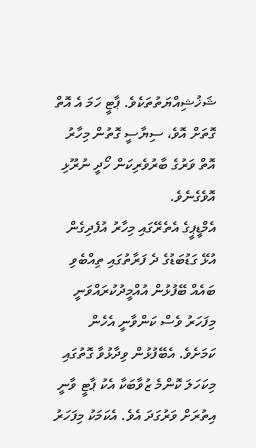ޝަޚުޝިއްޔަތުތަކެވެ. ޕާޓީ ހަމަ އެ އޮތް ގޮތަށް އޮވެ، ސިޔާސީ ގޮތުން މިހާރު އޮތް ވަރުގެ ބާރުވެރިކަން ހޯދީ ނުރޫޅި އޮވެގެނެވެ.
އެމްޑީޕީގެ އެތެރޭގައި މިހާރު އުފެދިގެން އުޅޭ ގަޑުބަޑުގެ ދެ ފަރާތުގައި ތިއްބެވި ބައެއް ބޭފުޅުން އުއްމީދުކުރައްވަނީ މިފަހަރު ވެސް ކަންވާނީ އެހެން ކަމަށެވެ. އެބޭފުޅުން ވިދާޅުވާ ގޮތުގައި މިކަހަލަ ކޮންމެ ޒުވާބަކާ އެކު ޕާޓީ ވާނީ އިތުރަށް ވަރުގަދަ އެވެ. އެކަމަކު މިފަހަރު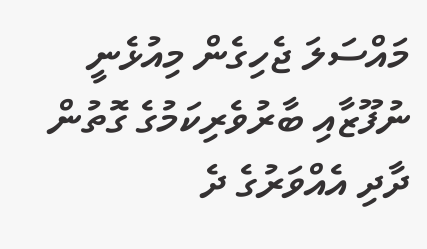މައްސަލަ ޖެހިގެން މިއުޅެނީ ނުފޫޒާއި ބާރުވެރިކަމުގެ ގޮތުން ދާދި އެއްވަރުގެ ދެ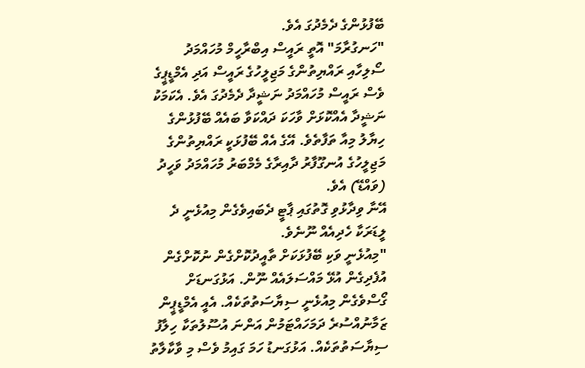ބޭފުޅުންގެ ދެމެދުގަ އެވެ.
"ހަނގުރާމަ" އޮތީ ރައީސް އިބްރާހީމް މުހައްމަދު ސޯލިހާއި ރައްޔިތުންގެ މަޖިލީހުގެ ރައީސް އަދި އެމްޑީޕީގެ ވެސް ރައީސް މުހައްމަދު ނަޝީދާ ދެމެދުގަ އެވެ. އެކަމަކު ނަޝީދާ އެއްކޮޅަށް ވާހަކަ ދައްކަވާ ބައެއް ބޭފުޅުންގެ ހިޔާލު މިއާ ތަފާތެވެ. އޭގެ އެއް ބޭފުޅަކީ ރައްޔިތުންގެ މަޖިލީހުގެ އުނގޫފާރު ދާއިރާގެ މެމްބަރު މުހައްމަދު ވަހީދު (ވައްޑޭ) އެވެ.
އޭނާ ވިދާޅުވި ގޮތުގައި ޕާޓީ ދެބައިވެގެން މިއުޅެނީ ދެ ލީޑަރަކާ ހެދިއެއް ނޫނެވެ.
"މިއުޅެނީ ވަކި ބޭފުޅަކަށް ތާއީދުކޮށްގެން ނުކޮށްގެން އުފެދިގެން އުޅޭ މައްސަލައެއް ނޫން. އަޅުގަނޑަށް ގޯސްވެގެން މިއުޅެނީ ސިޔާސަތުތަކެއް. އެއީ އެމްޑީޕީން ޒަމާނުއްސުރެ ދަމަހައްޓަމުން އަންނަ އުސޫލުތަކާ ހިލާފު ސިޔާސަތުތަކެއް. އަޅުގަނޑު ހަމަ ގައިމު ވެސް މި ވާކާލާތު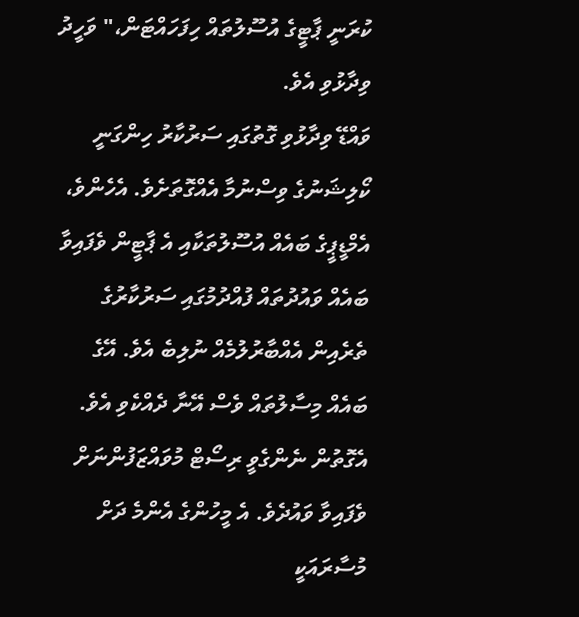ކުރަނީ ޕާޓީގެ އުސޫލުތައް ހިފަހައްޓަން،" ވަހީދު ވިދާޅުވި އެވެ.
ވައްޑޭ ވިދާޅުވި ގޮތުގައި ސަރުކާރު ހިންގަނީ ކޯލިޝަނުގެ ވިސްނުމާ އެއްގޮތަށެވެ. އެހެންވެ، އެމްޑީޕީގެ ބައެއް އުސޫލުތަކާއި އެ ޕާޓީން ވެފައިވާ ބައެއް ވައުދުތައް ފުއްދުމުގައި ސަރުކާރުގެ ތެރެއިން އެއްބާރުލުމެއް ނުލިބެ އެވެ. އޭގެ ބައެއް މިސާލުތައް ވެސް އޭނާ ދެއްކެވި އެވެ. އެގޮތުން ނެންގެވީ ރިސޯޓް މުވައްޒަފުންނަށް ވެފައިވާ ވައުދެވެ. އެ މީހުންގެ އެންމެ ދަށް މުސާރައަކީ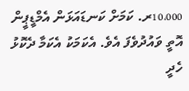10،000ރ. ކަމަށް ކަނޑައަޅަން އެމްޑީޕީން އޮތީ ވައުދުވެފަ އެވެ. އެކަމަކު އެކަމާ ދެކޮޅު ހެދީ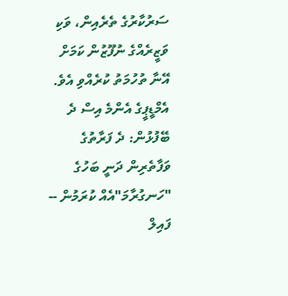ސަރުކާރުގެ ތެރެއިން، ވަކި ވަޒީރެއްގެ ނުފޫޒުން ކަމަށް އޭނާ ތުހުމަތު ކުރެއްވި އެވެ.
އެމްޑީޕީގެ އެންމެ އިސް ދެ ބޭފުޅުން: ދެ ފަރާތުގެ ވަފާތެރިން ދަނީ ބަހުގެ "ހަނގުރާމަ"އެއް ކުރަމުން -- ފައިލް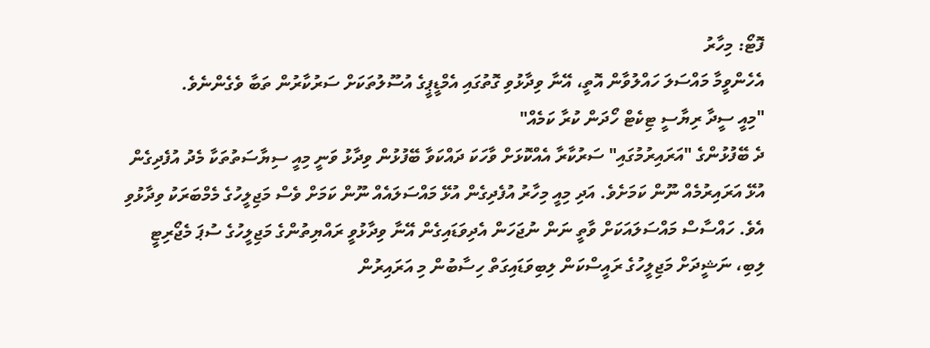ފޮޓޯ: މިހާރު
އެހެންވީމާ މައްސަލަ ހައްލުވާން އޮތީ، އޭނާ ވިދާޅުވި ގޮތުގައި އެމްޑީޕީގެ އުސޫލުތަކަށް ސަރުކާރުން ތަބާ ވެގެންނެވެ.
"މިއީ ސީދާ ރިޔާސީ ޓިކެޓް ހޯދަން ކުރާ ކަމެއް"
ދެ ބޭފުޅުންގެ "އަރައިރުމުގައި" ސަރުކާރާ އެއްކޮޅަށް ވާހަކަ ދައްކަވާ ބޭފުޅުން ވިދާޅު ވަނީ މިއީ ސިޔާސަތުތަކާ މެދު އުފެދިގެން އުޅޭ އަރައިރުމެއް ނޫން ކަމަށެވެ. އަދި މިއީ މިހާރު އުފެދިގެން އުޅޭ މައްސަލައެއް ނޫން ކަމަށް ވެސް މަޖިލީހުގެ މެމްބަރަކު ވިދާޅުވި އެވެ. ހައްސާސް މައްސަލައަކަށް ވާތީ ނަން ނުޖަހަން އެދިވަޑައިގެން އޭނާ ވިދާޅުވީ ރައްޔިތުންގެ މަޖިލީހުގެ ސުޕަ މެޖޯރިޓީ ލިބި، ނަޝީދަށް މަޖިލީހުގެ ރައީސްކަން ލިބިވަޑައިގަތް ހިސާބުން މި އަރައިރުން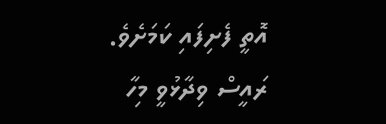އޮތީ ފެށިފައި ކަމަށެވެ.
ރައީސް ވިދާޅުވީ މިހާ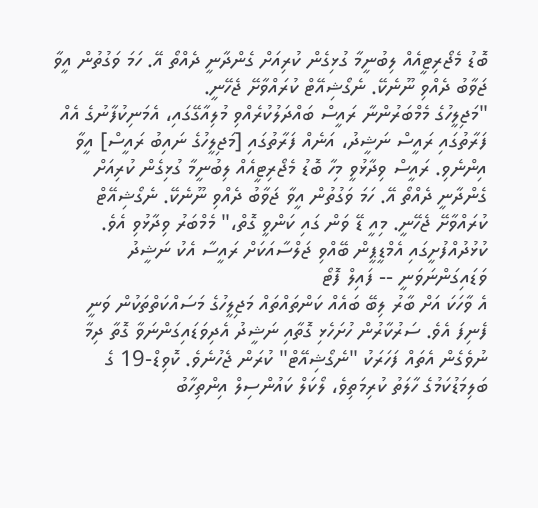ބޮޑު މެޖޯރިޓީއެއް ލިބުނީމާ ގުޅިގެން ކުރިއަށް ގެންދާނީ ދެއްތޯ އޭ. ހަމަ ވަގުތުން އީވާ ޖަވާބު ދެއްވި ނޫނެކޭ. ނެގޯޝިއޭޓް ކުރައްވާށޭ ޖެހޭނީ.
"މަޖިލީހުގެ މެމްބަރުންނާ ރައީސް ބައްދަލުކުރެއްވި މުލިއާގޭގައި، އެމަނިކުފާނުގެ އެއް ފަރާތުގައި ރައީސް ނަޝީދު، އަނެއް ފަރާތުގައި [މަޖިލީހުގެ ނައިބު ރައީސް] އީވާ އިންނެވި. ރައީސް ވިދާޅުވީ މިހާ ބޮޑު މެޖޯރިޓީއެއް ލިބުނީމާ ގުޅިގެން ކުރިއަށް ގެންދާނީ ދެއްތޯ އޭ. ހަމަ ވަގުތުން އީވާ ޖަވާބު ދެއްވި ނޫނެކޭ. ނެގޯޝިއޭޓް ކުރައްވާށޭ ޖެހޭނީ. މިއީ ޑޭ ވަން ގައި ކަންވީ ގޮތް،" މެމްބަރު ވިދާޅުވި އެވެ.
ކުޅުދުއްފުށީގައި އެމްޑީޕީން ބޭއްވި ޖަލްސާއަކަށް ރައީސާ އެކު ނަޝީދު ވަޑައިގަންނަވަނީ -- ފައިލް ފޮޓޯ
އެ ވާހަކަ އަށް ބާރު ލިބޭ ބައެއް ކަންތައްތައް މަޖިލީހުގެ މަސައްކަތްތަކުން ވަނީ ފެނިފަ އެވެ. ސަރުކާރުން ހުށަހެޅި ގޮތާއި ނަޝީދު އެދިވަޑައިގަންނަވާ ގޮތާ ދިމާ ނުވެގެން އެތައް ފަހަރަކު "ނެގޯޝިއޭޓް" ކުރަން ޖެހުނެވެ. ކޮވިޑް-19 ގެ ބަލިމަޑުކަމުގެ ހާލަތު ކުރިމަތިވެ، ލޯކަލް ކައުންސިލް އިންތިހާބު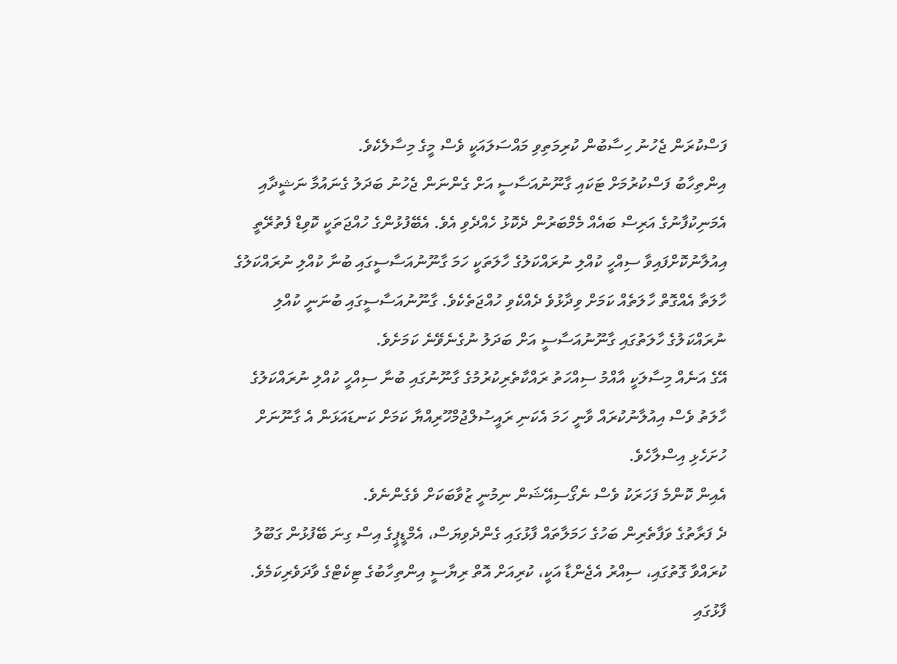ފަސްކުރަން ޖެހުނު ހިސާބުން ކުރިމަތިވި މައްސަލައަކީ ވެސް މީގެ މިސާލެކެވެ.
އިންތިހާބު ފަސްކުރުމަށް ޓަކައި ގާނޫނުއަސާސީ އަށް ގެންނަން ޖެހުނު ބަދަލު ގެނައުމާ ނަޝީދާއި އެމަނިކުފާނުގެ އަރިސް ބައެއް މެމްބަރުން ދެކޮޅު ހެއްދެވި އެވެ. އެބޭފުޅުންގެ ހުއްޖަތަކީ ކޮވިޑް ފެތުރޭތީ އިއުލާނުކޮށްފައިވާ ސިއްހީ ކުއްލި ނުރައްކަލުގެ ހާލަތަކީ ހަމަ ގާނޫނުއަސާސީގައި ބުނާ ކުއްލި ނުރައްކަލުގެ ހާލަތާ އެއްގޮތް ހާލަތެއް ކަމަށް ވިދާޅުވެ ދެއްކެވި ހުއްޖަތެކެވެ. ގާނޫނުއަސާސީގައި ބުނަނީ ކުއްލި ނުރައްކަލުގެ ހާލަތުގައި ގާނޫނުއަސާސީ އަށް ބަދަލު ނުގެނެވޭނެ ކަމަށެވެ.
އޭގެ އަނެއް މިސާލަކީ އާއްމު ސިއްހަތު ރައްކާތެރިކުރުމުގެ ގާނޫނުގައި ބުނާ ސިއްހީ ކުއްލި ނުރައްކަލުގެ ހާލަތު ވެސް އިއުލާނުކުރައް ވާނީ ހަމަ އެކަނި ރައީސުލްޖުމްހޫރިއްޔާ ކަމަށް ކަނޑައަޅަން އެ ގާނޫނަށް ހުށަހެޅި އިސްލާހެވެ.
އެއިން ކޮންމެ ފަހަރަކު ވެސް ނެގޯސިއޭޝަން ނިމުނީ ޒުވާބަކަށް ވެގެންނެވެ.
ދެ ފަރާތުގެ ވަފާތެރިން ބަހުގެ ހަމަލާތައް ފާޅުގައި ގެންދެވިޔަސް، އެމްޑީޕީގެ އިސް ގިނަ ބޭފުޅުން ގަބޫލު ކުރައްވާ ގޮތުގައި، ސިއްރު އެޖެންޑާ އަކީ، ކުރިއަށް އޮތް ރިޔާސީ އިންތިހާބުގެ ޓިކެޓްގެ ވާދަވެރިކަމެވެ. ފާޅުގައި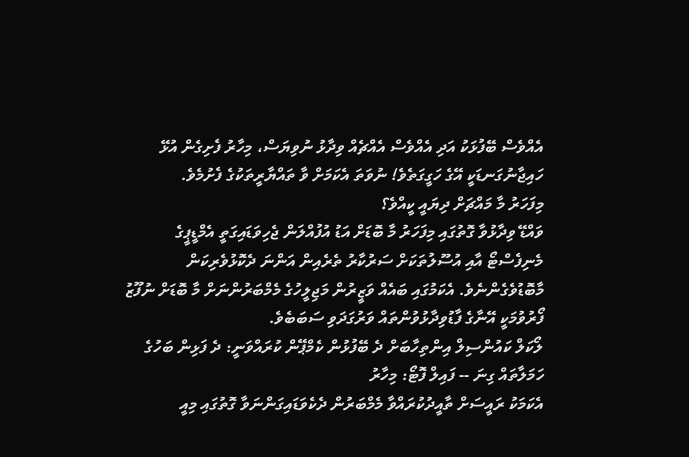އެއްވެސް ބޭފުޅަކު އަދި އެއްވެސް އެއްޗެއް ވިދާޅު ނުވިޔަސް، މިހާރު ފެށިގެން އުޅޭ ހައިޖާނުގަނޑަކީ އޭގެ ހަގީގަތެވެ! ނުވަތަ އެކަމަށް ވާ ތައްޔާރީތަކުގެ ފެށުމެވެ.
މިފަހަރު މާ މައްޗަށް ދިޔައީ ކީއްވެ؟
ވައްޑޭ ވިދާޅުވާ ގޮތުގައި މިފަހަރު މާ ބޮޑަށް އަޑު އުފުއްލަން ޖެހިވަޑައިގަތީ އެމްޑީޕީގެ މެނިފެސްޓޯ އާއި އުސޫލުތަކަށް ސަރުކާރު ތެރެއިން އަންނަ ދެކޮޅުވެރިކަން މާބޮޑުވެގެންނެވެ. އެކަމުގައި ބައެއް ވަޒީރުން މަޖިލީހުގެ މެމްބަރުންނަށް މާ ބޮޑަށް ނުފޫޒު ފޯރުވުމަކީ އޭނާގެ ފާޑުވިދާޅުވުންތައް ވަރުގަދަވި ސަބަބެވެ.
ލޯކަލް ކައުންސިލް އިންތިހާބަށް ދެ ބޭފުޅުން ކެމްޕޭން ކުރައްވަނީ: ދެ ފަޅިން ބަހުގެ ހަމަލާތައް ގިނަ -- ފައިލް ފޮޓޯ: މިހާރު
އެކަމަކު ރައީސަށް ތާއީދުކުރައްވާ މެމްބަރުން ދެކެވަޑައިގަންނަވާ ގޮތުގައި މިއީ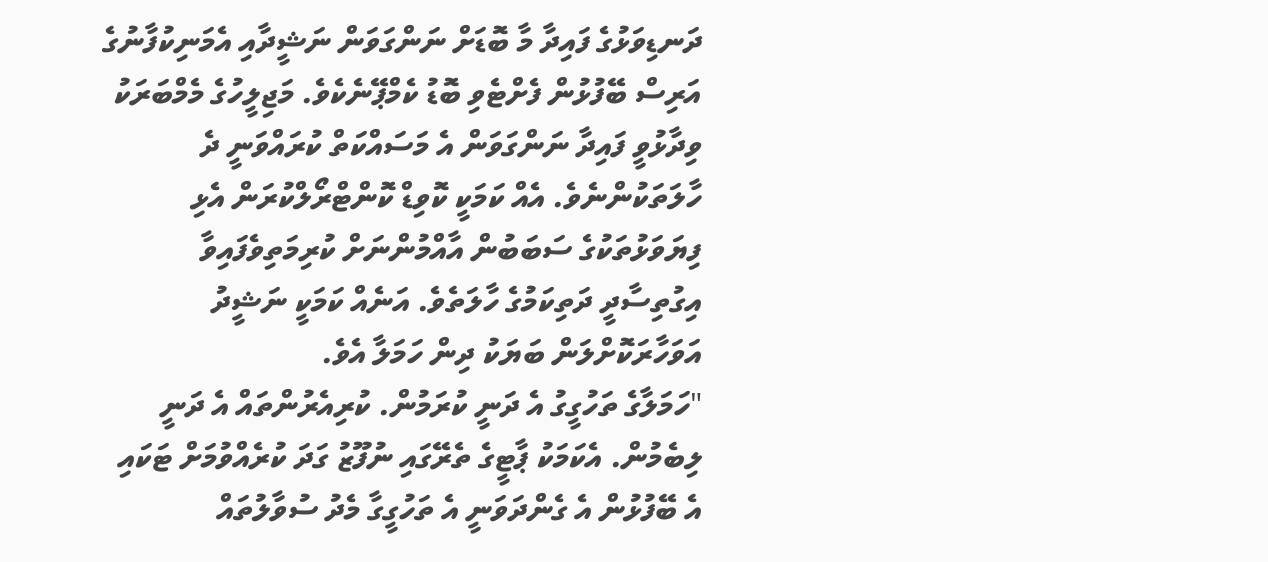ދަނޑިވަޅުގެ ފައިދާ މާ ބޮޑަށް ނަންގަވަން ނަޝީދާއި އެމަނިކުފާނުގެ އަރިސް ބޭފުޅުން ފެށްޓެވި ބޮޑު ކެމްޕޭނެކެވެ. މަޖިލީހުގެ މެމްބަރަކު ވިދާޅުވީ ފައިދާ ނަންގަވަން އެ މަސައްކަތް ކުރައްވަނީ ދެ ހާލަތަކުންނެވެ. އެއް ކަމަކީ ކޮވިޑް ކޮންޓްރޯލްކުރަން އެޅި ފިޔަވަޅުތަކުގެ ސަބަބުން އާއްމުންނަށް ކުރިމަތިވެފައިވާ އިގުތިސާދީ ދަތިކަމުގެ ހާލަތެވެ. އަނެއް ކަމަކީ ނަޝީދު އަވަހާރަކޮށްލަން ބަޔަކު ދިން ހަމަލާ އެވެ.
"ހަމަލާގެ ތަހުގީގު އެ ދަނީ ކުރަމުން. ކުރިއެރުންތައް އެ ދަނީ ލިބެމުން. އެކަމަކު ޕާޓީގެ ތެރޭގައި ނުފޫޒު ގަދަ ކުރެއްވުމަށް ޓަކައި އެ ބޭފުޅުން އެ ގެންދަވަނީ އެ ތަހުގީގާ މެދު ސުވާލުތައް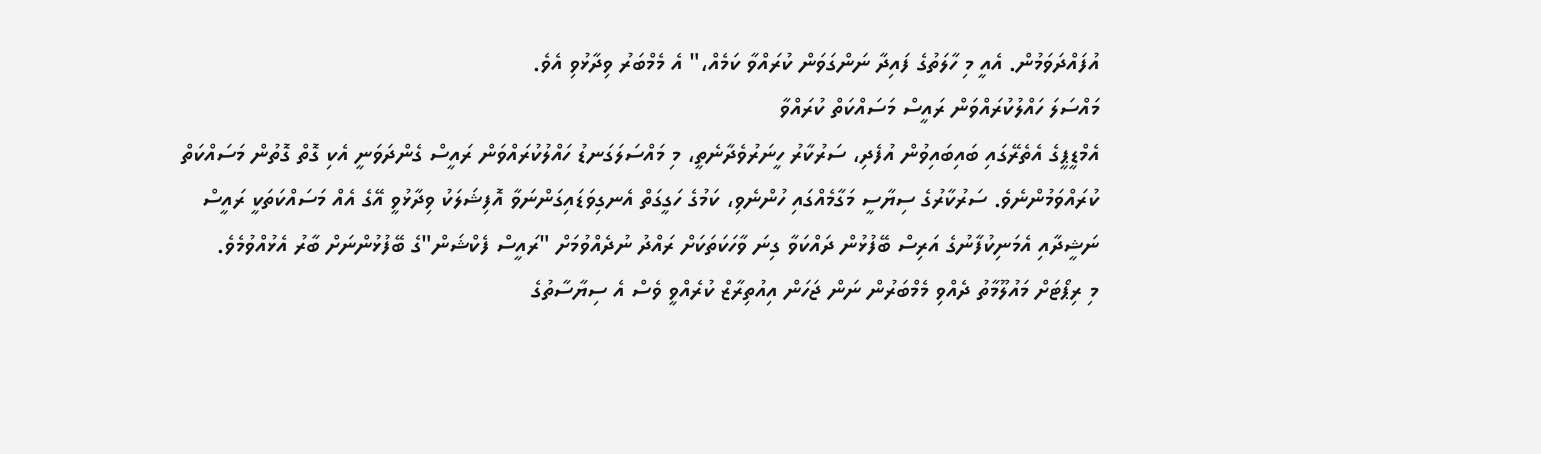އުފައްދަވަމުން. އެއީ މި ހާލަތުގެ ފައިދާ ނަންގަވަން ކުރައްވާ ކަމެއް،" އެ މެމްބަރު ވިދާޅުވި އެވެ.
މައްސަލަ ހައްލުކުރައްވަން ރައީސް މަސައްކަތް ކުރައްވާ
އެމްޑީޕީގެ އެތެރޭގައި ބައިބައިވުން އުފެދި، ސަރުކާރު ހީނަރުވެދާނެތީ، މި މައްސަލަގަނޑު ހައްލުކުރައްވަން ރައީސް ގެންދަވަނީ އެކި ގޮތް ގޮތުން މަސައްކަތް ކުރައްވަމުންނެވެ. ސަރުކާރުގެ ސިޔާސީ މަގާމެއްގައި ހުންނެވި، ކަމުގެ ހަގީގަތް އެނގިވަޑައިގަންނަވާ އޮފިޝަލަކު ވިދާޅުވީ އޭގެ އެއް މަސައްކަތަކީ ރައީސް ނަޝީދާއި އެމަނިކުފާނުގެ އަރިސް ބޭފުޅުން ދައްކަވާ ގިނަ ވާހަކަތަކަށް ރައްދު ނުދެއްވުމަށް "ރައީސް ފެކްޝަން"ގެ ބޭފުޅުންނަށް ބާރު އެޅުއްވުމެވެ.
މި ރިޕޯޓަށް މައުލޫމާތު ދެއްވި މެމްބަރުން ނަން ޖަހަން އިއުތިރާޒް ކުރެއްވީ ވެސް އެ ސިޔާސާތުގެ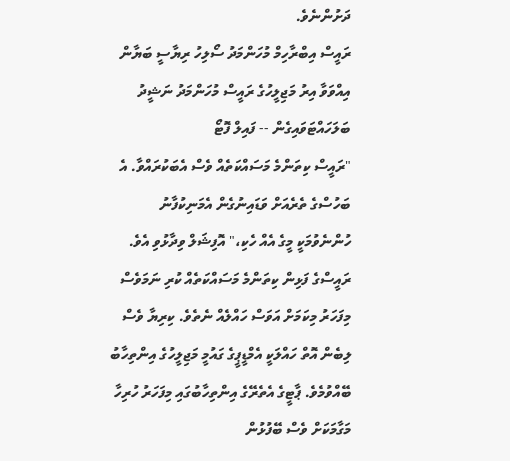ދަށުންނެވެ.
ރައީސް އިބްރާހިމް މުހަންމަދު ސޯލިހު ރިޔާސީ ބަޔާން އިއްވަވާ އިރު މަޖިލީހުގެ ރައީސް މުހަންމަދު ނަޝީދު ބަލަހައްޓަވައިގެން -- ފައިލް ފޮޓޯ
"ރައީސް ކިތަންމެ މަސައްކަތެއް ވެސް އެބަކުރައްވާ. އެ ބަހުސްގެ ތެރެއަށް ވަޑައިނުގެން އެމަނިކުފާނު ހުންނެވުމަކީ މީގެ އެއް ހެކި،" އޮފިޝަލް ވިދާޅުވި އެވެ.
ރައީސްގެ ފަޅިން ކިތަންމެ މަސައްކަތެއް ކުރި ނަމަވެސް މިފަހަރު މިކަމަށް އަވަސް ހައްލެއް ނެތެވެ. ކިރިޔާ ވެސް ލިބެން އޮތް ހައްލަކީ އެމްޑީޕީގެ ގައުމީ މަޖިލީހުގެ އިންތިހާބު ބޭއްވުމެވެ. ޕާޓީގެ އެތެރޭގެ އިންތިހާބުގައި މިފަހަރު ހުރިހާ މަގާމަކަށް ވެސް ބޭފުޅުން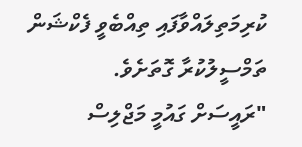ކުރިމަތިލައްވާފައި ތިއްބެވީ ފެކްޝަން ތަމްސީލުކުރާ ގޮތަށެވެ.
"ރައީސަށް ގައުމީ މަޖްލިސް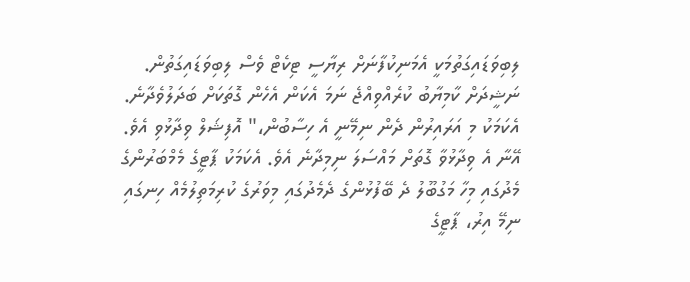ލިބިވަޑައިގަތުމަކީ އެމަނިކުފާނަށް ރިޔާސީ ޓިކެޓް ވެސް ލިބިވަޑައިގަތުން. ނަޝީދަށް ކާމިޔާބު ކުރެއްވިއްޖެ ނަމަ އެކަން އެހެން ގޮތަކަށް ބަދަލުވެދާނެ. އެކަމަކު މި އަރައިރުން ދެން ނިމޭނީ އެ ހިސާބުން،" އޮފިޝަލް ވިދާޅުވި އެވެ.
އޭނާ އެ ވިދާޅުވާ ގޮތަށް މައްސަލަ ނިމިދާނެ އެވެ. އެކަމަކު ޕާޓީގެ މެމްބަރުންގެ މެދުގައި މިހާ މަގުބޫލު ދެ ބޭފުޅުންގެ ދެމެދުގައި މިވަރުގެ ކުރިމަތިލުމެއް ހިނގައި ނިމޭ އިރު، ޕާޓީގެ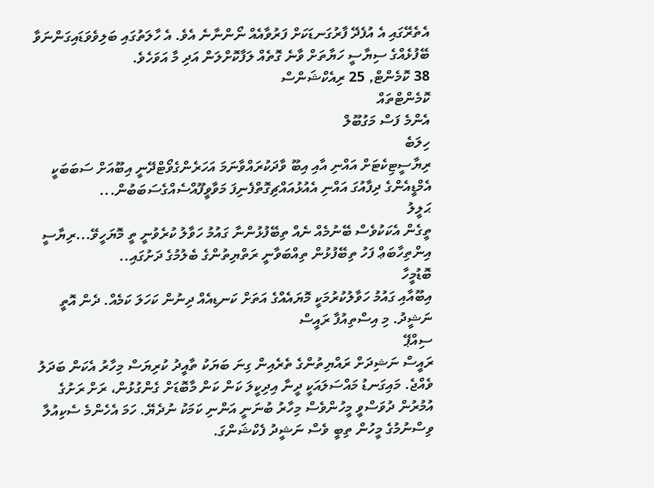އެތެރޭގައި އެ އުފެދޭ ފާރުގަނޑަކަށް ފަރުވާއެއް ނޯންނާނެ އެވެ. އެ ހާލަތުގައި ބަލިވެވަޑައިގަންނަވާ ބޭފުޅެއްގެ ސިޔާސީ ހަޔާތަށް ވާނެ ގޮތެއް ލަފާކޮށްލަން އަދި މާ އަވަހެވެ.
38 ކޮމެންޓް, 25 ރިއެކްޝަންސް
ކޮމެންޓްތައް
އެންމެ ފަސް މަގުބޫލް
ހިލަބެ
ރިޔާސީޓިކެޓަށް އައްނި އާއި އިބޫ ވާދަކުރައްވާނަމަ އަހަރެންގެވޯޓްދޭނީ އިބޫއަށް ސަބަބަކީ އެމްޑީއެންގެ ދިފާއުގަ އައްނި އެއުޅުއައްޗިގޮތްފެނިފަ މަވާވީފޫއްސެއްގެސަބަބުން...
ޙަލީލު
ތީގެން އެކަކުވެސް ބޭނުމެއް ނެއް ތިބޭފުޅުންނާ ގައުމު ހަވާލު ކުރެވުނީ ތީ މޮޔަހީވޭ...ރިޔާސީ އިންތިހާބަޢް ފަހު ތިބޭފުޅުން ތިއްބަވާނީ ރަތްޔިތުންގެ ބެލުމުގެ ދަށުގައި..
ބޮޑުމީހާ
އިބޫއާއި ގައުމު ހަވާލުކުރުމަކީ މޮޔައެއްގެ އަތަށް ކަނޑިއެއް ދިނުން ކަހަލަ ކަމެއް. ދެން އޮތީ ނަޝީދު. މި އިސްތިއުފާ ރައީސް
ސިއްޕޭ
ރައީސް ނަޝިދަށް ރައްޔިތުންގެ ތެރެއިން ގިނަ ބަޔަކު ތާއީދު ކުރިޔަސް މިހާރު އެކަން ބަދަލު ވެއްޖެ. މައިގަނޑު މައްސަލައަކީ ދީނާ އިދިކީލަ ކަން ކަން މާބޮޑަށް ގެންގުޅުން، ރަށް ރަށުގެ އުމުރުން ދުވަސްވީ މީހުންވެސް މިހާރު ބުނަނީ އަންނި ކަމަކު ނުދެޔޭ. ހަމަ އެހެންމެ ސެކިއުލާ ވިސްނުމުގެ މީހުން ތިބީ ވެސް ނަޝީދު ފެކްޝަންގަ.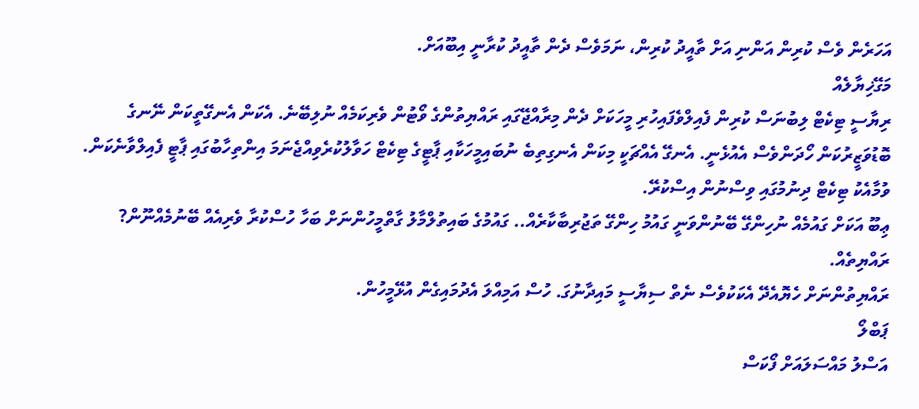އަހަރެން ވެސް ކުރިން އަންނި އަށް ތާއީދު ކުރިން، ނަމަވެސް ދެން ތާއީދު ކުރާނީ އިބޫއަށް.
މަގޭޚިޔާލެއް
ރިޔާސީ ޓިކެޓް ލިބުނަސް ކުރިން ފެއިލްވެފައިހުރި މީހަކަށް ދެން މިރާއްޖޭގައި ރައްޔިތުންގެ ވޯޓުން ވެރިކަމެއް ނުލިބޭނެ. އެކަން އެނގޭތީކަން ނޭނގެ ބޮޑުވަޒީރުކަން ހޯދަންވެސް އެއުޅެނީ. އެނގޭ އެއްޗަކީ މިކަން އެނގިތިބެ ނުބައިމީހަކާއި ޕާޓީގެ ޓިކެޓް ހަވާލުކުރެވިއްޖެނަމަ އިންތިހާބުގައި ޕާޓީ ފެއިލްވާނެކަން. ވުމާއެކު ޓިކެޓް ދިނުމުގައި ވިސްނުން އިސްކުރޭ.
ޢިބޫ އަކަށް ގައުމެއް ނުހިންގޭ ބޭނުންވަނީ ގައުމު ހިންގޭ ތަޖުރިބާކާރެއް.. ގައުމުގެ ބައިތުލްމާލު ގާތްމީހުންނަށް ބަހާ ހުސްކުރާ ވެރިއެއް ބޭނުމެއްނޫން?
ރައްޔިތެއް.
ރައްޔިތުންނަށް ހެޔޮއެދޭ އެކަކުވެސް ނެތް ސިޔާސީ މައިދާނުގަ. ހުސް އަމިއްލަ އެދުމައިގެން އުޅޭމީހުން.
ޕަބްލޯ
އަސްލު މައްސަލައަށް ފޯކަސް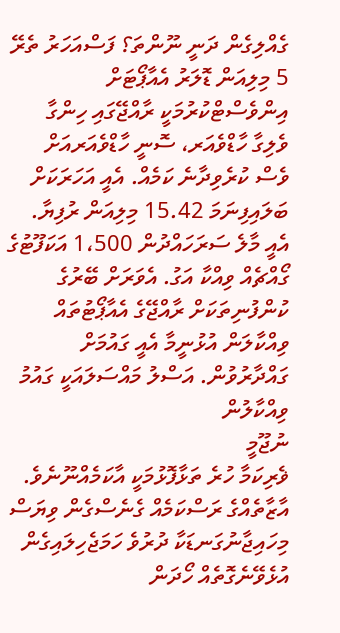ގެއްލިގެން ދަނީ ނޫންތަ؟ ފަސްއަހަރު ތެރޭ 5 މިލިއަން ޑޮލަރު އެއާޕޯޓަށް އިންވެސްޓްކުރުމަކީ ރާއްޖޭގައި ހިންގާ ވެލިގާ ހާޑްވެއަރ، ސޮނީ ހާޑްވެއަރއަށް ވެސް ކުރެވިދާނެ ކަމެއް. އެއީ އަހަރަކަށް ބަލައިފިނަމަ 15.42 މިލިއަން ރުފިޔާ. އެއީ މާލެ ސަރަހައްދުން 1،500 އަކަފޫޓުގެ ގޯއްޗެއް ވިއްކާ އަގު. އެވަރަށް ބޭރުގެ ކުންފުނިތަކަށް ރާއްޖޭގެ އެއާޕޯޓުތައް ވިއްކާލަން އުޅުނީމާ އެއީ ގައުމަށް ގައްދާރުވުން. އަސްލު މައްސަލައަކީ ގައުމު ވިއްކާލުން
ނުޖޫމީ
ޥެރިކަމާ ހުރެ ތަޅާފޮޅުމަކީ އާކަމެއްނޫނެވެ. އާޒާތެއްގެ ރަސްކަމެއް ގެނެސްގެން ވިޔަސް މިހައިޖާނުގަނޑަކާ ދުރުވެ ހަމަޖެހިލައިގެން އުޅެވޭނެގޮތެއް ހޯދަން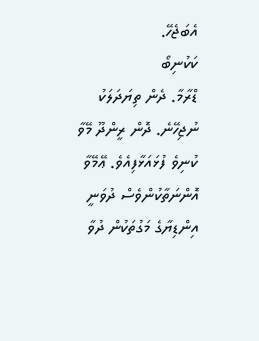އެބަޖެހޭ.
ކަކުނިބޯ
ޑްރާމާ. ދެން ތިޔަދަލަކު ނުޖިހޭނެ. ދޮން ރީންދޫ މޭވާ ކުނިވެ ފުޅައަޅާފިއެވެ. ޢޭމޭވާ އޮންނަތާކުންވެސް ދުވަނީ އިންޑިޔާގެ މަގުތަކުން ދުވާ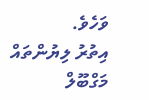ވަހެވެ.
އިތުރު ލިޔުންތައް
މަގްބޫލް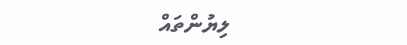ލިޔުންތައް